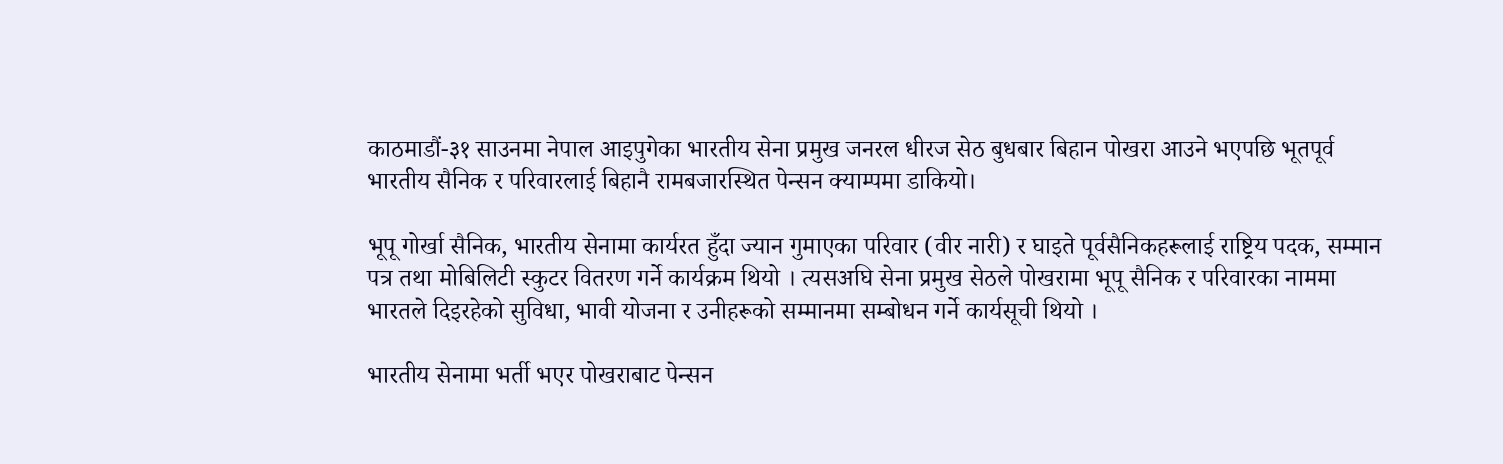काठमाडौं-३१ साउनमा नेपाल आइपुगेका भारतीय सेना प्रमुख जनरल धीरज सेठ बुधबार बिहान पोखरा आउने भएपछि भूतपूर्व भारतीय सैनिक र परिवारलाई बिहानै रामबजारस्थित पेन्सन क्याम्पमा डाकियो।

भूपू गोर्खा सैनिक, भारतीय सेनामा कार्यरत हुँदा ज्यान गुमाएका परिवार (वीर नारी) र घाइते पूर्वसैनिकहरूलाई राष्ट्रिय पदक, सम्मान पत्र तथा मोबिलिटी स्कुटर वितरण गर्ने कार्यक्रम थियो । त्यसअघि सेना प्रमुख सेठले पोखरामा भूपू सैनिक र परिवारका नाममा भारतले दिइरहेको सुविधा, भावी योजना र उनीहरूको सम्मानमा सम्बोधन गर्ने कार्यसूची थियो ।

भारतीय सेनामा भर्ती भएर पोखराबाट पेन्सन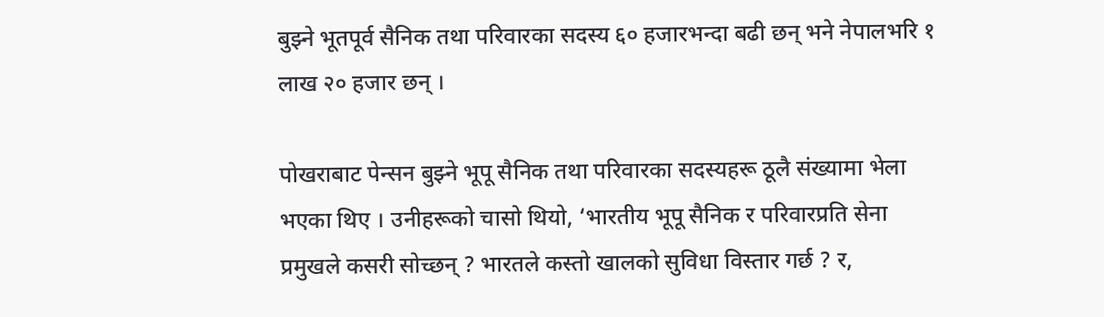बुझ्ने भूतपूर्व सैनिक तथा परिवारका सदस्य ६० हजारभन्दा बढी छन् भने नेपालभरि १ लाख २० हजार छन् ।

पोखराबाट पेन्सन बुझ्ने भूपू सैनिक तथा परिवारका सदस्यहरू ठूलै संख्यामा भेला भएका थिए । उनीहरूको चासो थियो, ‘भारतीय भूपू सैनिक र परिवारप्रति सेना प्रमुखले कसरी सोच्छन् ? भारतले कस्तो खालको सुविधा विस्तार गर्छ ? र,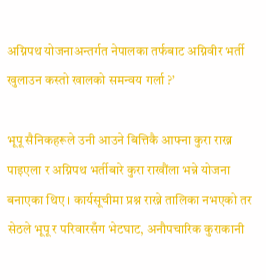अग्निपथ योजनाअन्तर्गत नेपालका तर्फबाट अग्निवीर भर्ती खुलाउन कस्तो खालको समन्वय गर्ला ?’

भूपू सैनिकहरूले उनी आउने बित्तिकै आफ्ना कुरा राख्न पाइएला र अग्निपथ भर्तीबारे कुरा राखौंला भन्ने योजना बनाएका थिए । कार्यसूचीमा प्रश्न राख्ने तालिका नभएको तर सेठले भूपू र परिवारसँग भेटघाट, अनौपचारिक कुराकानी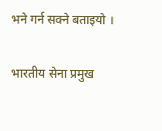भने गर्न सक्ने बताइयो ।

भारतीय सेना प्रमुख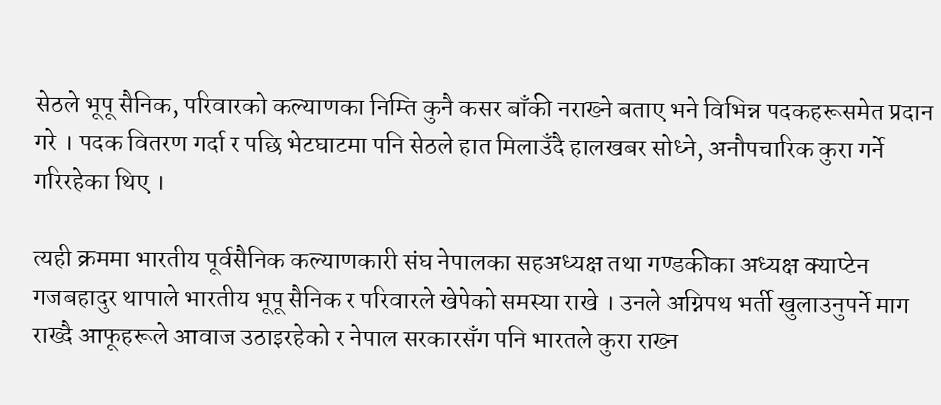सेठले भूपू सैनिक, परिवारको कल्याणका निम्ति कुनै कसर बाँकी नराख्ने बताए भने विभिन्न पदकहरूसमेत प्रदान गरे । पदक वितरण गर्दा र पछि भेटघाटमा पनि सेठले हात मिलाउँदै हालखबर सोध्ने, अनौपचारिक कुरा गर्ने गरिरहेका थिए ।

त्यही क्रममा भारतीय पूर्वसैनिक कल्याणकारी संघ नेपालका सहअध्यक्ष तथा गण्डकीका अध्यक्ष क्याप्टेन गजबहादुर थापाले भारतीय भूपू सैनिक र परिवारले खेपेको समस्या राखे । उनले अग्निपथ भर्ती खुलाउनुपर्ने माग राख्दै आफूहरूले आवाज उठाइरहेको र नेपाल सरकारसँग पनि भारतले कुरा राख्न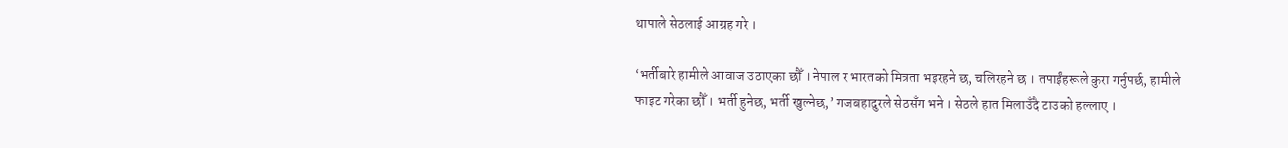थापाले सेठलाई आग्रह गरे ।

‘भर्तीबारे हामीले आवाज उठाएका छौँ । नेपाल र भारतको मित्रता भइरहने छ, चलिरहने छ । तपाईंहरूले कुरा गर्नुपर्छ, हामीले फाइट गरेका छौँ । भर्ती हुनेछ, भर्ती खुल्नेछ,’ गजबहादुरले सेठसँग भने । सेठले हात मिलाउँदै टाउको हल्लाए ।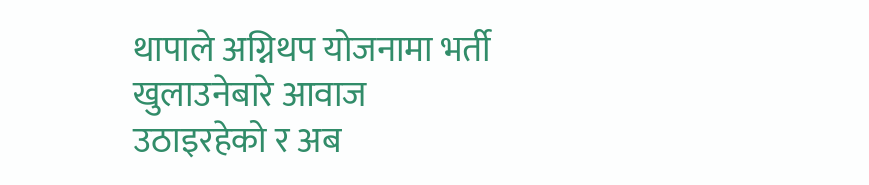थापाले अग्निथप योजनामा भर्ती खुलाउनेबारे आवाज उठाइरहेको र अब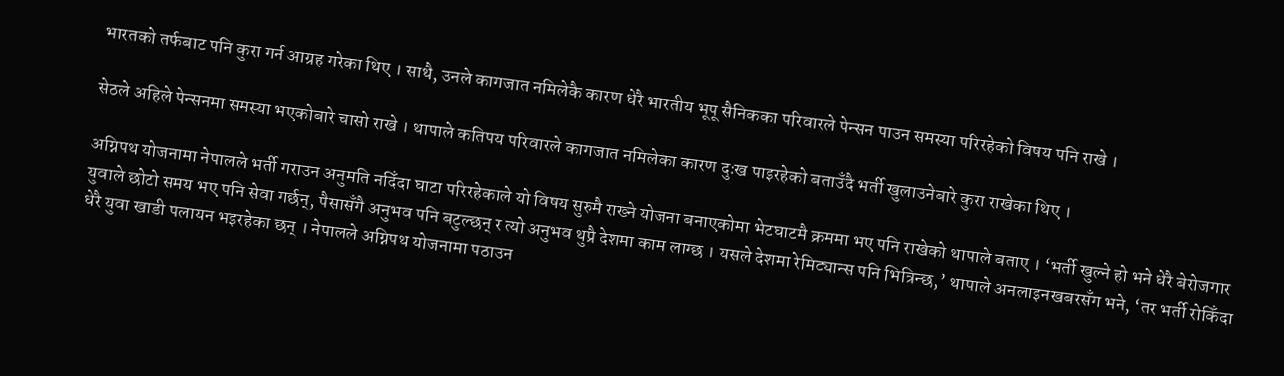भारतको तर्फबाट पनि कुरा गर्न आग्रह गरेका थिए । साथै, उनले कागजात नमिलेकै कारण धेरै भारतीय भूपू सैनिकका परिवारले पेन्सन पाउन समस्या परिरहेको विषय पनि राखे ।

सेठले अहिले पेन्सनमा समस्या भएकोबारे चासो राखे । थापाले कतिपय परिवारले कागजात नमिलेका कारण दुःख पाइरहेको बताउँदै भर्ती खुलाउनेबारे कुरा राखेका थिए ।

अग्निपथ योजनामा नेपालले भर्ती गराउन अनुमति नदिँदा घाटा परिरहेकाले यो विषय सुरुमै राख्ने योजना बनाएकोमा भेटघाटमै क्रममा भए पनि राखेको थापाले बताए । ‘भर्ती खुल्ने हो भने धेरै बेरोजगार युवाले छोटो समय भए पनि सेवा गर्छन्, पैसासँगै अनुभव पनि बटुल्छन् र त्यो अनुभव थुप्रै देशमा काम लाग्छ । यसले देशमा रेमिट्यान्स पनि भित्रिन्छ,’ थापाले अनलाइनखबरसँग भने, ‘तर भर्ती रोकिँदा धेरै युवा खाडी पलायन भइरहेका छन् । नेपालले अग्निपथ योजनामा पठाउन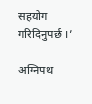सहयोग गरिदिनुपर्छ ।’

अग्निपथ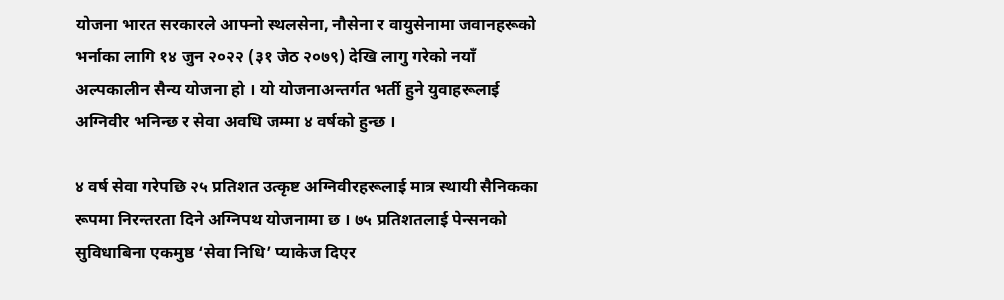योजना भारत सरकारले आफ्नो स्थलसेना, नौसेना र वायुसेनामा जवानहरूको भर्नाका लागि १४ जुन २०२२ (३१ जेठ २०७९) देखि लागु गरेको नयाँ अल्पकालीन सैन्य योजना हो । यो योजनाअन्तर्गत भर्ती हुने युवाहरूलाई अग्निवीर भनिन्छ र सेवा अवधि जम्मा ४ वर्षको हुन्छ ।

४ वर्ष सेवा गरेपछि २५ प्रतिशत उत्कृष्ट अग्निवीरहरूलाई मात्र स्थायी सैनिकका रूपमा निरन्तरता दिने अग्निपथ योजनामा छ । ७५ प्रतिशतलाई पेन्सनको सुविधाबिना एकमुष्ठ ‘सेवा निधि’ प्याकेज दिएर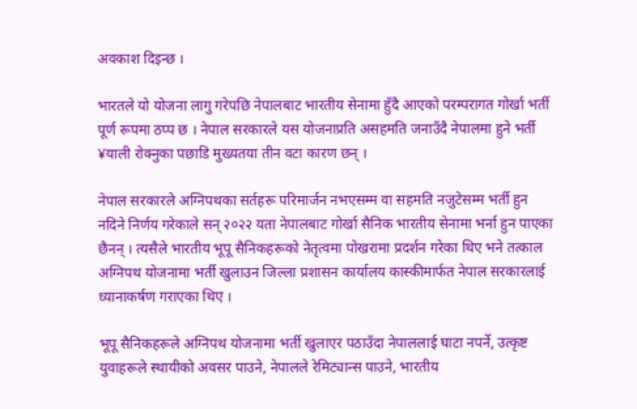अवकाश दिइन्छ ।

भारतले यो योजना लागु गरेपछि नेपालबाट भारतीय सेनामा हुँदै आएको परम्परागत गोर्खा भर्ती पूर्ण रूपमा ठप्प छ । नेपाल सरकारले यस योजनाप्रति असहमति जनाउँदै नेपालमा हुने भर्ती ¥याली रोक्नुका पछाडि मुख्यतया तीन वटा कारण छन् ।

नेपाल सरकारले अग्निपथका सर्तहरू परिमार्जन नभएसम्म वा सहमति नजुटेसम्म भर्ती हुन नदिने निर्णय गरेकाले सन् २०२२ यता नेपालबाट गोर्खा सैनिक भारतीय सेनामा भर्ना हुन पाएका छैनन् । त्यसैले भारतीय भूपू सैनिकहरूको नेतृत्वमा पोखरामा प्रदर्शन गरेका थिए भने तत्काल अग्निपथ योजनामा भर्ती खुलाउन जिल्ला प्रशासन कार्यालय कास्कीमार्फत नेपाल सरकारलाई ध्यानाकर्षण गराएका थिए ।

भूपू सैनिकहरूले अग्निपथ योजनामा भर्ती खुलाएर पठाउँदा नेपाललाई घाटा नपर्ने, उत्कृष्ट युवाहरूले स्थायीको अवसर पाउने, नेपालले रेमिट्यान्स पाउने, भारतीय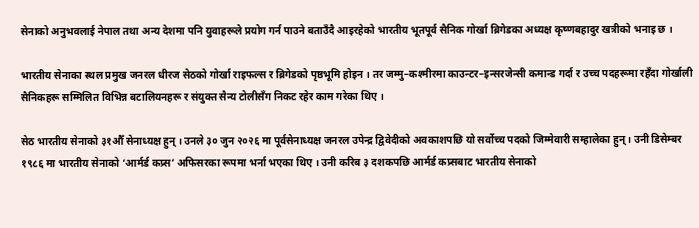सेनाको अनुभवलाई नेपाल तथा अन्य देशमा पनि युवाहरूले प्रयोग गर्न पाउने बताउँदै आइरहेको भारतीय भूतपूर्व सैनिक गोर्खा ब्रिगेडका अध्यक्ष कृष्णबहादुर खत्रीको भनाइ छ ।

भारतीय सेनाका स्थल प्रमुख जनरल धीरज सेठको गोर्खा राइफल्स र ब्रिगेडको पृष्ठभूमि होइन । तर जम्मु–कश्मीरमा काउन्टर–इन्सरजेन्सी कमान्ड गर्दा र उच्च पदहरूमा रहँदा गोर्खाली सैनिकहरू सम्मिलित विभिन्न बटालियनहरू र संयुक्त सैन्य टोलीसँग निकट रहेर काम गरेका थिए ।

सेठ भारतीय सेनाको ३१औँ सेनाध्यक्ष हुन् । उनले ३० जुन २०२६ मा पूर्वसेनाध्यक्ष जनरल उपेन्द्र द्विवेदीको अवकाशपछि यो सर्वोच्च पदको जिम्मेवारी सम्हालेका हुन् । उनी डिसेम्बर १९८६ मा भारतीय सेनाको ‘आर्मर्ड कप्र्स’ अफिसरका रूपमा भर्ना भएका थिए । उनी करिब ३ दशकपछि आर्मर्ड कप्र्सबाट भारतीय सेनाको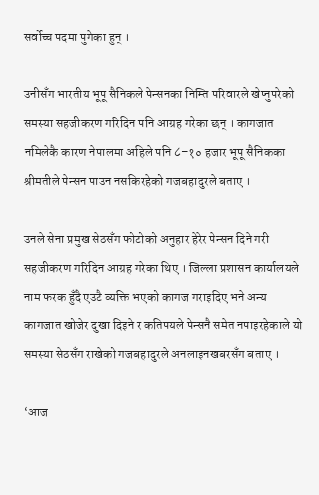सर्वोच्च पदमा पुगेका हुन् ।

उनीसँग भारतीय भूपू सैनिकले पेन्सनका निम्ति परिवारले खेप्नुपरेको समस्या सहजीकरण गरिदिन पनि आग्रह गरेका छन् । कागजात नमिलेकै कारण नेपालमा अहिले पनि ८–१० हजार भूपू सैनिकका श्रीमतीले पेन्सन पाउन नसकिरहेको गजबहादुरले बताए ।

उनले सेना प्रमुख सेठसँग फोटोको अनुहार हेरेर पेन्सन दिने गरी सहजीकरण गरिदिन आग्रह गरेका थिए । जिल्ला प्रशासन कार्यालयले नाम फरक हुँदै एउटै व्यक्ति भएको कागज गराइदिए भने अन्य कागजात खोजेर दुखा दिइने र कतिपयले पेन्सनै समेत नपाइरहेकाले यो समस्या सेठसँग राखेको गजबहादुरले अनलाइनखबरसँग बताए ।

‘आज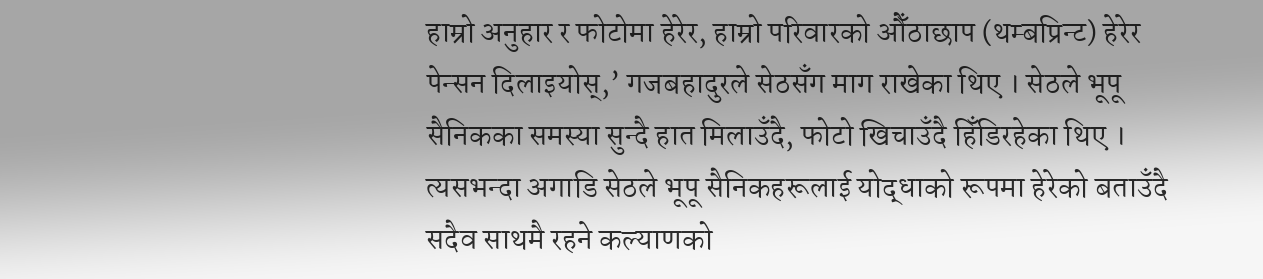हाम्रो अनुहार र फोटोमा हेरेर, हाम्रो परिवारको औँठाछाप (थम्बप्रिन्ट) हेरेर पेन्सन दिलाइयोस्,’ गजबहादुरले सेठसँग माग राखेका थिए । सेठले भूपू सैनिकका समस्या सुन्दै हात मिलाउँदै, फोटो खिचाउँदै हिँडिरहेका थिए । त्यसभन्दा अगाडि सेठले भूपू सैनिकहरूलाई योद्धाको रूपमा हेरेको बताउँदै सदैव साथमै रहने कल्याणको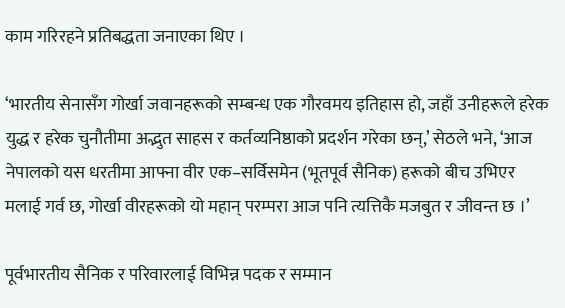काम गरिरहने प्रतिबद्धता जनाएका थिए ।

‘भारतीय सेनासँग गोर्खा जवानहरूको सम्बन्ध एक गौरवमय इतिहास हो, जहाँ उनीहरूले हरेक युद्ध र हरेक चुनौतीमा अद्भुत साहस र कर्तव्यनिष्ठाको प्रदर्शन गरेका छन्,’ सेठले भने, ‘आज नेपालको यस धरतीमा आफ्ना वीर एक–सर्विसमेन (भूतपूर्व सैनिक) हरूको बीच उभिएर मलाई गर्व छ, गोर्खा वीरहरूको यो महान् परम्परा आज पनि त्यत्तिकै मजबुत र जीवन्त छ ।’

पूर्वभारतीय सैनिक र परिवारलाई विभिन्न पदक र सम्मान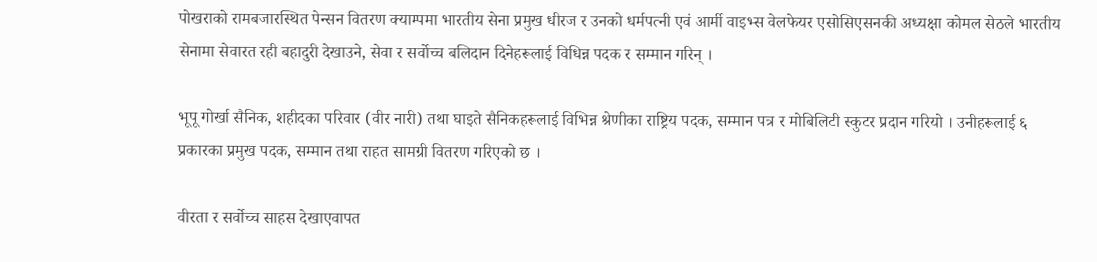पोखराको रामबजारस्थित पेन्सन वितरण क्याम्पमा भारतीय सेना प्रमुख धीरज र उनको धर्मपत्नी एवं आर्मी वाइभ्स वेलफेयर एसोसिएसनकी अध्यक्षा कोमल सेठले भारतीय सेनामा सेवारत रही बहादुरी देखाउने, सेवा र सर्वोच्च बलिदान दिनेहरूलाई विधिन्न पदक र सम्मान गरिन् ।

भूपू गोर्खा सैनिक, शहीदका परिवार (वीर नारी) तथा घाइते सैनिकहरूलाई विभिन्न श्रेणीका राष्ट्रिय पदक, सम्मान पत्र र मोबिलिटी स्कुटर प्रदान गरियो । उनीहरूलाई ६ प्रकारका प्रमुख पदक, सम्मान तथा राहत सामग्री वितरण गरिएको छ ।

वीरता र सर्वोच्च साहस देखाएवापत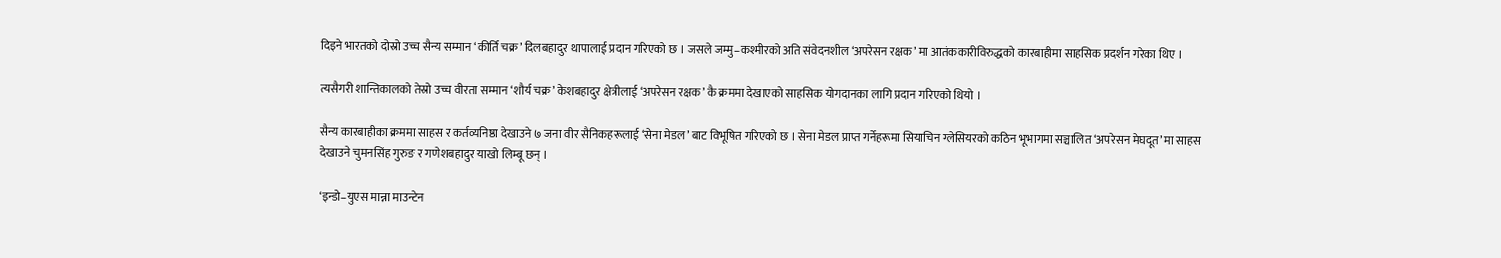दिइने भारतको दोस्रो उच्च सैन्य सम्मान ‘कीर्ति चक्र’ दिलबहादुर थापालाई प्रदान गरिएको छ । जसले जम्मु–कश्मीरको अति संवेदनशील ‘अपरेसन रक्षक’ मा आतंककारीविरुद्धको कारबाहीमा साहसिक प्रदर्शन गरेका थिए ।

त्यसैगरी शान्तिकालको तेस्रो उच्च वीरता सम्मान ‘शौर्य चक्र’ केशबहादुर क्षेत्रीलाई ‘अपरेसन रक्षक’ कै क्रममा देखाएको साहसिक योगदानका लागि प्रदान गरिएको थियो ।

सैन्य कारबाहीका क्रममा साहस र कर्तव्यनिष्ठा देखाउने ७ जना वीर सैनिकहरूलाई ‘सेना मेडल’ बाट विभूषित गरिएको छ । सेना मेडल प्राप्त गर्नेहरूमा सियाचिन ग्लेसियरको कठिन भूभागमा सञ्चालित ‘अपरेसन मेघदूत’ मा साहस देखाउने चुमनसिंह गुरुङ र गणेशबहादुर याखो लिम्बू छन् ।

‘इन्डो–युएस मान्ना माउन्टेन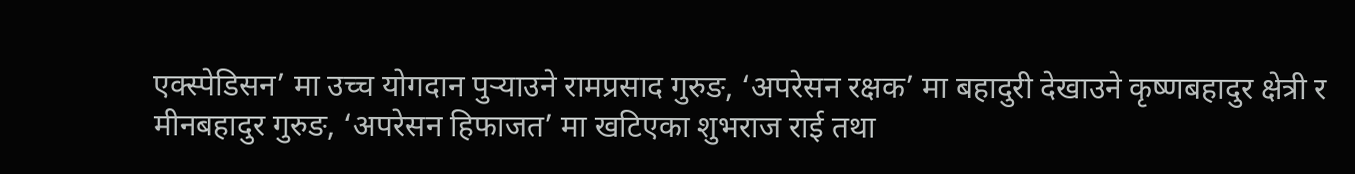एक्स्पेडिसन’ मा उच्च योगदान पुर्‍याउने रामप्रसाद गुरुङ, ‘अपरेसन रक्षक’ मा बहादुरी देखाउने कृष्णबहादुर क्षेत्री र मीनबहादुर गुरुङ, ‘अपरेसन हिफाजत’ मा खटिएका शुभराज राई तथा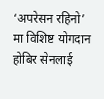‘अपरेसन रहिनो’ मा विशिष्ट योगदान होबिर सेनलाई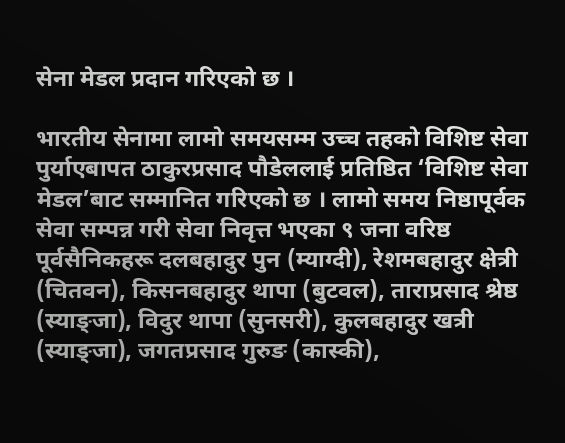सेना मेडल प्रदान गरिएको छ ।

भारतीय सेनामा लामो समयसम्म उच्च तहको विशिष्ट सेवा  पुर्या‍एबापत ठाकुरप्रसाद पौडेललाई प्रतिष्ठित ‘विशिष्ट सेवा मेडल’बाट सम्मानित गरिएको छ । लामो समय निष्ठापूर्वक सेवा सम्पन्न गरी सेवा निवृत्त भएका ९ जना वरिष्ठ पूर्वसैनिकहरू दलबहादुर पुन (म्याग्दी), रेशमबहादुर क्षेत्री (चितवन), किसनबहादुर थापा (बुटवल), ताराप्रसाद श्रेष्ठ (स्याङ्जा), विदुर थापा (सुनसरी), कुलबहादुर खत्री (स्याङ्जा), जगतप्रसाद गुरुङ (कास्की),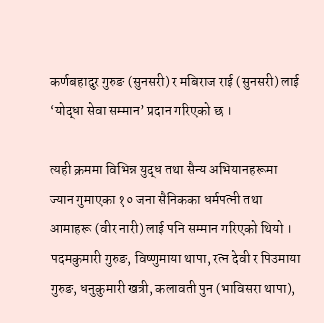कर्णबहादुर गुरुङ (सुनसरी) र मबिराज राई (सुनसरी) लाई ‘योद्धा सेवा सम्मान’ प्रदान गरिएको छ ।

त्यही क्रममा विभिन्न युद्ध तथा सैन्य अभियानहरूमा ज्यान गुमाएका १० जना सैनिकका धर्मपत्नी तथा आमाहरू (वीर नारी) लाई पनि सम्मान गरिएको थियो । पदमकुमारी गुरुङ, विष्णुमाया थापा, रत्न देवी र पिउमाया गुरुङ, धनुकुमारी खत्री, कलावती पुन (भाविसरा थापा),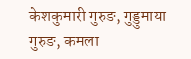केशकुमारी गुरुङ, गुड्डुमाया गुरुङ, कमला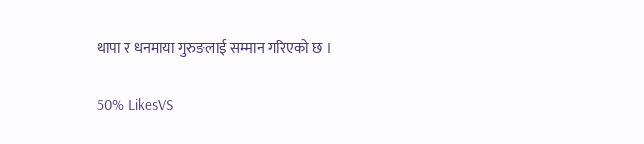थापा र धनमाया गुरुङलाई सम्मान गरिएको छ ।

50% LikesVS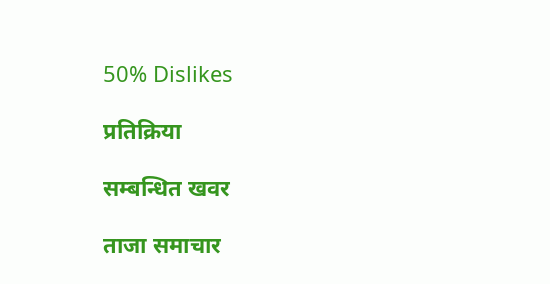50% Dislikes

प्रतिक्रिया

सम्बन्धित खवर

ताजा समाचार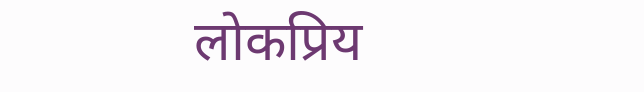लोकप्रिय